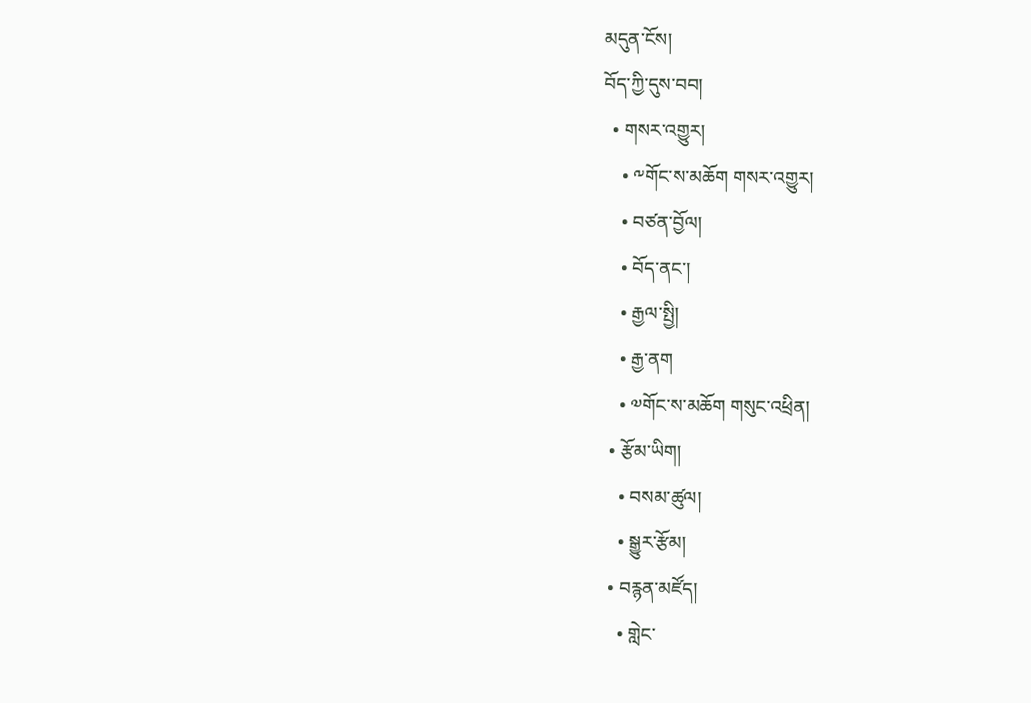མདུན་ངོས།
བོད་ཀྱི་དུས་བབ།
  • གསར་འགྱུར།
    • ༸གོང་ས་མཆོག གསར་འགྱུར།
    • བཙན་བྱོལ།
    • བོད་ནང་།
    • རྒྱལ་སྤྱི།
    • རྒྱ་ནག
    • ༧གོང་ས་མཆོག གསུང་འཕྲིན།
  • རྩོམ་ཡིག།
    • བསམ་ཚུལ།
    • སྒྱུར་རྩོམ།
  • བརྙན་མཛོད།
    • གླེང་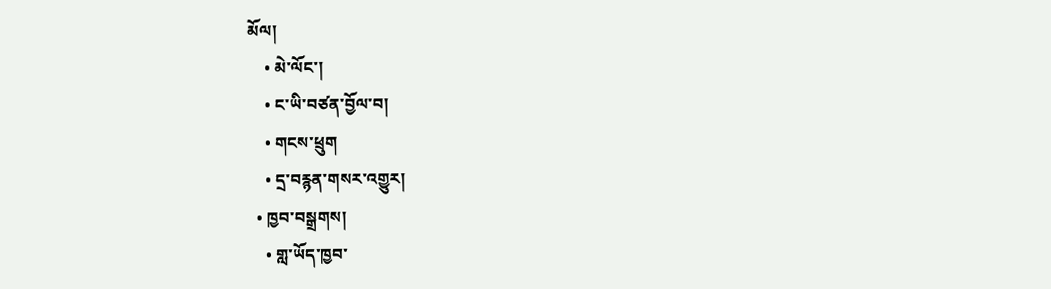མོལ།
    • མེ་ལོང་།
    • ང་ཡི་བཙན་བྱོལ་བ།
    • གངས་ཕྲུག
    • དྲ་བརྙན་གསར་འགྱུར།
  • ཁྱབ་བསྒྲགས།
    • གླ་ཡོད་ཁྱབ་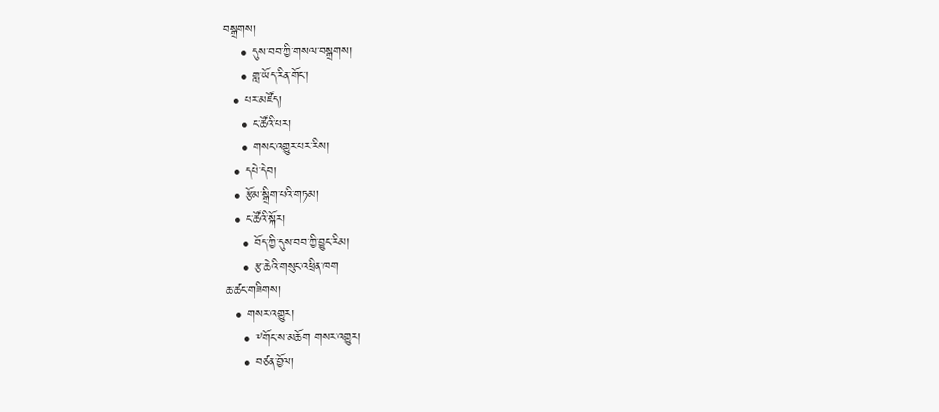བསྒྲགས།
    • དུས་བབ་ཀྱི་གསལ་བསྒྲགས།
    • གླ་ཡོད་རིན་གོང་།
  • པར་མཛོད།
    • ང་ཚོའི་པར།
    • གསང་འགྱུར་པར་རིས།
  • དཔེ་དེབ།
  • རྩོམ་སྒྲིག་པའི་གཏམ།
  • ང་ཚོའི་སྐོར།
    • བོད་ཀྱི་དུས་བབ་ཀྱི་བྱུང་རིམ།
    • རྩ་ཆེའི་གསུང་འཕྲིན་ཁག
ཆ་ཚང་གཟིགས།
  • གསར་འགྱུར།
    • ༸གོང་ས་མཆོག གསར་འགྱུར།
    • བཙན་བྱོལ།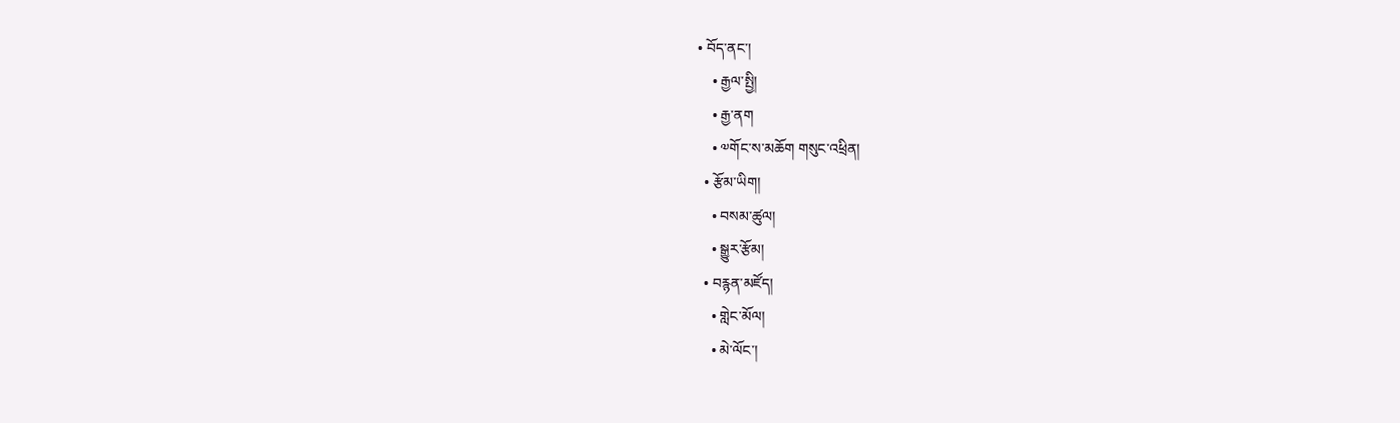• བོད་ནང་།
    • རྒྱལ་སྤྱི།
    • རྒྱ་ནག
    • ༧གོང་ས་མཆོག གསུང་འཕྲིན།
  • རྩོམ་ཡིག།
    • བསམ་ཚུལ།
    • སྒྱུར་རྩོམ།
  • བརྙན་མཛོད།
    • གླེང་མོལ།
    • མེ་ལོང་།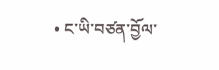• ང་ཡི་བཙན་བྱོལ་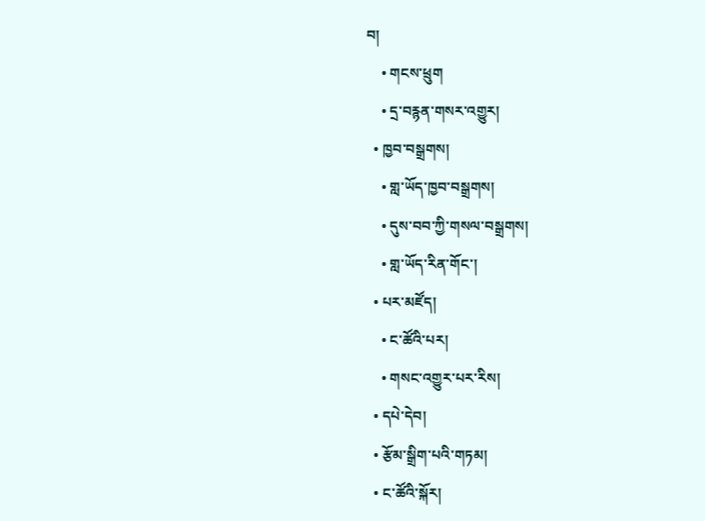བ།
    • གངས་ཕྲུག
    • དྲ་བརྙན་གསར་འགྱུར།
  • ཁྱབ་བསྒྲགས།
    • གླ་ཡོད་ཁྱབ་བསྒྲགས།
    • དུས་བབ་ཀྱི་གསལ་བསྒྲགས།
    • གླ་ཡོད་རིན་གོང་།
  • པར་མཛོད།
    • ང་ཚོའི་པར།
    • གསང་འགྱུར་པར་རིས།
  • དཔེ་དེབ།
  • རྩོམ་སྒྲིག་པའི་གཏམ།
  • ང་ཚོའི་སྐོར།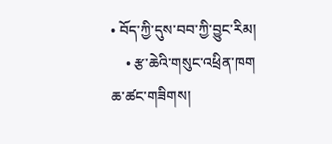• བོད་ཀྱི་དུས་བབ་ཀྱི་བྱུང་རིམ།
    • རྩ་ཆེའི་གསུང་འཕྲིན་ཁག
ཆ་ཚང་གཟིགས།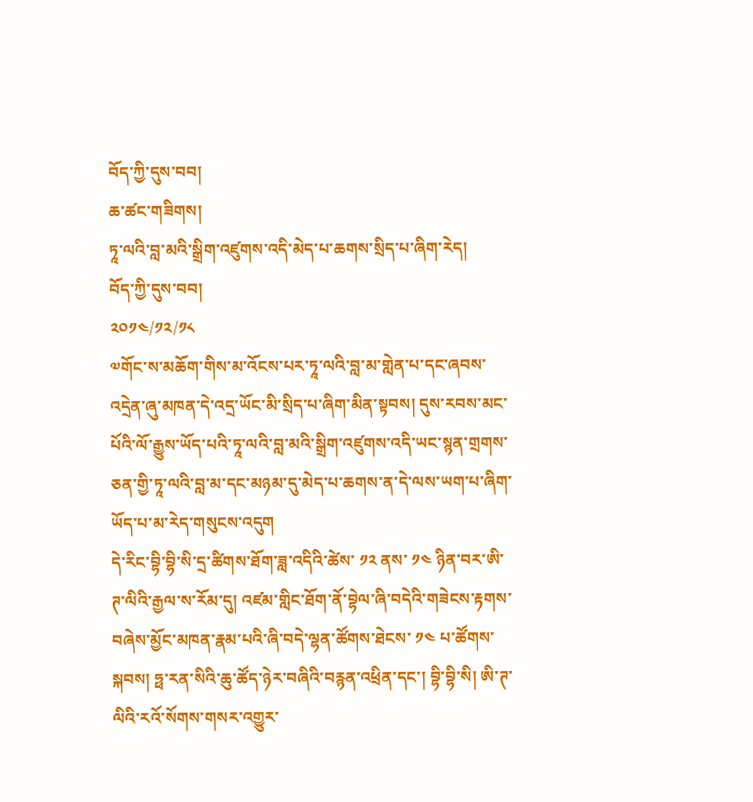བོད་ཀྱི་དུས་བབ།
ཆ་ཚང་གཟིགས།
ཏཱ་ལའི་བླ་མའི་སྒྲིག་འཛུགས་འདི་མེད་པ་ཆགས་སྲིད་པ་ཞིག་རེད།
བོད་ཀྱི་དུས་བབ།
༢༠༡༤/༡༢/༡༨
༧གོང་ས་མཆོག་གིས་མ་འོངས་པར་ཏཱ་ལའི་བླ་མ་གླེན་པ་དང་ཞབས་འདྲེན་ཞུ་མཁན་དེ་འདྲ་ཡོང་མི་སྲིད་པ་ཞིག་མིན་སྟབས། དུས་རབས་མང་པོའི་ལོ་རྒྱུས་ཡོད་པའི་ཏཱ་ལའི་བླ་མའི་སྒྲིག་འཛུགས་འདི་ཡང་སྙན་གྲགས་ཅན་གྱི་ཏཱ་ལའི་བླ་མ་དང་མཉམ་དུ་མེད་པ་ཆགས་ན་དེ་ལས་ཡག་པ་ཞིག་ཡོད་པ་མ་རེད་གསུངས་འདུག
དེ་རིང་བྷི་བྷི་སི་དྲ་ཚིགས་ཐོག་ཟླ་འདིའི་ཚེས་ ༡༢ ནས་ ༡༤ ཉིན་བར་ཨི་ཊ་ལིའི་རྒྱལ་ས་རོམ་དུ། འཛམ་གླིང་ཐོག་ནོ་བྷེལ་ཞི་བདེའི་གཟེངས་རྟགས་བཞེས་མྱོང་མཁན་རྣམ་པའི་ཞི་བདེ་ལྷན་ཚོགས་ཐེངས་ ༡༤ པ་ཚོགས་སྐབས། ཧྥ་རན་སིའི་ཆུ་ཚོད་ཉེར་བཞིའི་བརྙན་འཕྲིན་དང་། བྷི་བྷི་སི། ཨི་ཊ་ལིའི་རའོ་སོགས་གསར་འགྱུར་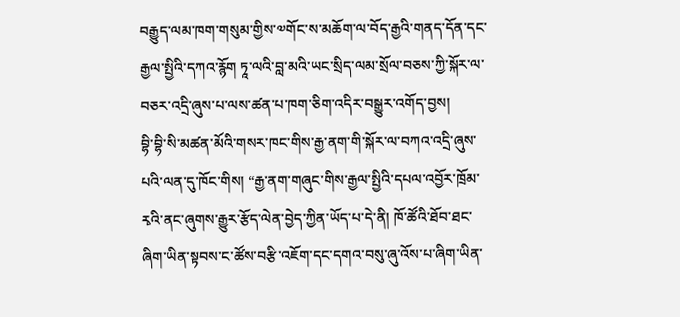བརྒྱུད་ལམ་ཁག་གསུམ་གྱིས་༧གོང་ས་མཆོག་ལ་བོད་རྒྱའི་གནད་དོན་དང་རྒྱལ་སྤྱིའི་དཀའ་རྙོག ཏཱ་ལའི་བླ་མའི་ཡང་སྲིད་ལམ་སྲོལ་བཅས་ཀྱི་སྐོར་ལ་བཅར་འདྲི་ཞུས་པ་ལས་ཚན་པ་ཁག་ཅིག་འདིར་བསྒྱུར་འགོད་བྱས།
བྷི་བྷི་སི་མཚན་མོའི་གསར་ཁང་གིས་རྒྱ་ནག་གི་སྐོར་ལ་བཀའ་འདྲི་ཞུས་པའི་ལན་དུ་ཁོང་གིས། “རྒྱ་ནག་གཞུང་གིས་རྒྱལ་སྤྱིའི་དཔལ་འབྱོར་ཁྲོམ་རྭའི་ནང་ཞུགས་རྒྱུར་རྩོད་ལེན་བྱེད་ཀྱིན་ཡོད་པ་དེ་ནི། ཁོ་ཚོའི་ཐོབ་ཐང་ཞིག་ཡིན་སྟབས་ང་ཚོས་བརྩི་འཇོག་དང་དགའ་བསུ་ཞུ་འོས་པ་ཞིག་ཡིན་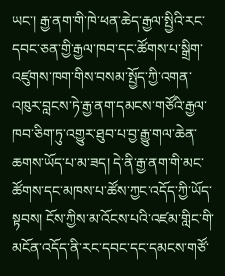ཡང་། རྒྱ་ནག་གི་ཁེ་ཕན་ཆེད་རྒྱལ་སྤྱིའི་རང་དབང་ཅན་གྱི་རྒྱལ་ཁབ་དང་ཚོགས་པ་སྒྲིག་འཛུགས་ཁག་གིས་བསམ་སྤྱོད་ཀྱི་འགན་འཁུར་བླངས་ཏེ་རྒྱ་ནག་དམངས་གཙོའི་རྒྱལ་ཁབ་ཅིག་ཏུ་འགྱུར་ཐུབ་པ་བྱ་རྒྱུ་གལ་ཆེན་ཆགས་ཡོད་པ་མ་ཟད། དེ་ནི་རྒྱ་ནག་གི་མང་ཚོགས་དང་མཁས་པ་ཚོས་ཀྱང་འདོད་ཀྱི་ཡོད་སྟབས། ངོས་ཀྱིས་མ་འོངས་པའི་འཛམ་གླིང་གི་མངོན་འདོད་ནི་རང་དབང་དང་དམངས་གཙོ་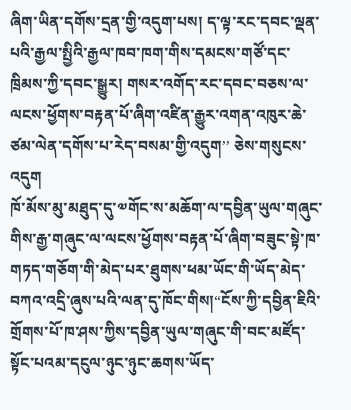ཞིག་ཡིན་དགོས་དྲན་གྱི་འདུག་པས། ད་ལྟ་རང་དབང་ལྡན་པའི་རྒྱལ་སྤྱིའི་རྒྱལ་ཁབ་ཁག་གིས་དམངས་གཙོ་དང་ཁྲིམས་ཀྱི་དབང་སྒྱུར། གསར་འགོད་རང་དབང་བཅས་ལ་ལངས་ཕྱོགས་བརྟན་པོ་ཞིག་འཛིན་རྒྱུར་འགན་འཁུར་ཆེ་ཙམ་ལེན་དགོས་པ་རེད་བསམ་གྱི་འདུག’’ ཅེས་གསུངས་འདུག
ཁོ་མོས་མུ་མཐུད་དུ་༧གོང་ས་མཆོག་ལ་དབྱིན་ཡུལ་གཞུང་གིས་རྒྱ་གཞུང་ལ་ལངས་ཕྱོགས་བརྟན་པོ་ཞིག་བཟུང་སྟེ་ཁ་གཏད་གཅོག་གི་མེད་པར་ཐུགས་ཕམ་ཡོང་གི་ཡོད་མེད་བཀའ་འདྲི་ཞུས་པའི་ལན་དུ་ཁོང་གིས།“ངོས་ཀྱི་དབྱིན་ཇིའི་གྲོགས་པོ་ཁ་ཤས་ཀྱིས་དབྱིན་ཡུལ་གཞུང་གི་བང་མཛོད་སྟོང་པའམ་དངུལ་ཉུང་ཉུང་ཆགས་ཡོད་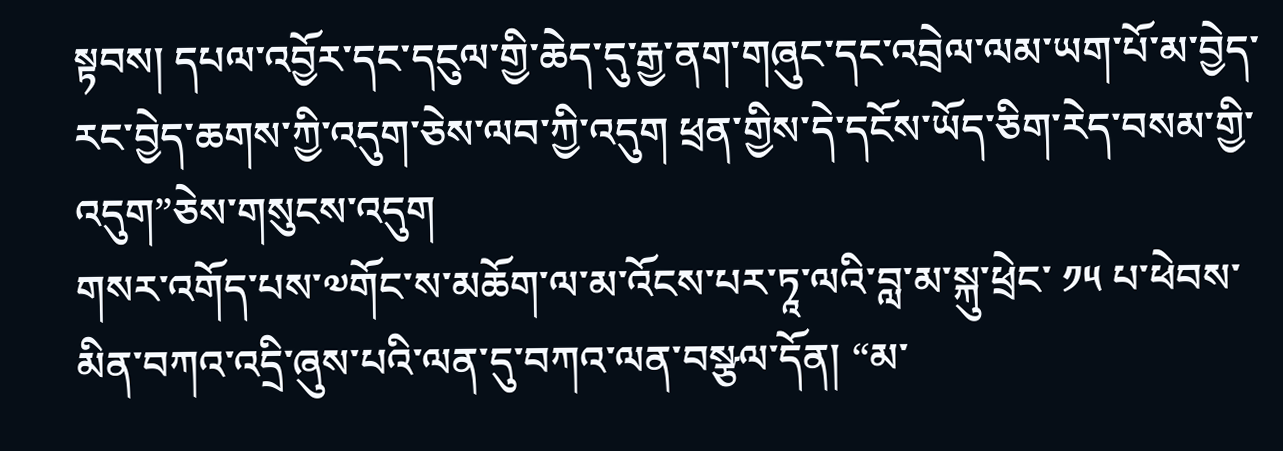སྟབས། དཔལ་འབྱོར་དང་དངུལ་གྱི་ཆེད་དུ་རྒྱ་ནག་གཞུང་དང་འབྲེལ་ལམ་ཡག་པོ་མ་བྱེད་རང་བྱེད་ཆགས་ཀྱི་འདུག་ཅེས་ལབ་ཀྱི་འདུག ཕྲན་གྱིས་དེ་དངོས་ཡོད་ཅིག་རེད་བསམ་གྱི་འདུག”ཅེས་གསུངས་འདུག
གསར་འགོད་པས་༧གོང་ས་མཆོག་ལ་མ་འོངས་པར་ཏཱ་ལའི་བླ་མ་སྐུ་ཕྲེང་ ༡༥ པ་ཕེབས་མིན་བཀའ་འདྲི་ཞུས་པའི་ལན་དུ་བཀའ་ལན་བསྩལ་དོན། “མ་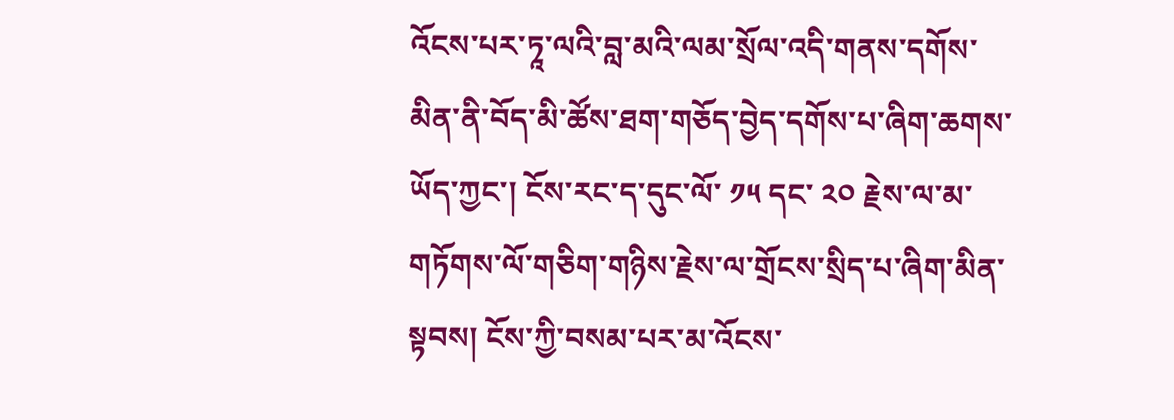འོངས་པར་ཏཱ་ལའི་བླ་མའི་ལམ་སྲོལ་འདི་གནས་དགོས་མིན་ནི་བོད་མི་ཚོས་ཐག་གཅོད་བྱེད་དགོས་པ་ཞིག་ཆགས་ཡོད་ཀྱང་། ངོས་རང་ད་དུང་ལོ་ ༡༥ དང་ ༢༠ རྗེས་ལ་མ་གཏོགས་ལོ་གཅིག་གཉིས་རྗེས་ལ་གྲོངས་སྲིད་པ་ཞིག་མིན་སྟབས། ངོས་ཀྱི་བསམ་པར་མ་འོངས་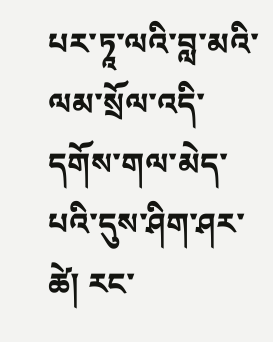པར་ཏཱ་ལའི་བླ་མའི་ལམ་སྲོལ་འདི་དགོས་གལ་མེད་པའི་དུས་ཤིག་ཤར་ཚེ། རང་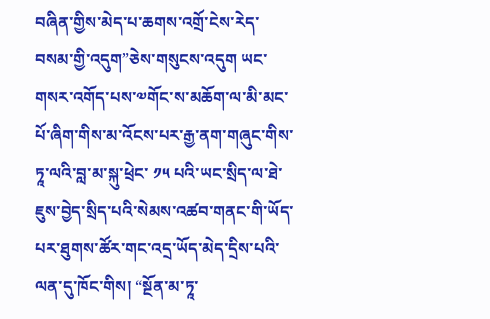བཞིན་གྱིས་མེད་པ་ཆགས་འགྲོ་ངེས་རེད་བསམ་གྱི་འདུག”ཅེས་གསུངས་འདུག ཡང་གསར་འགོད་པས་༧གོང་ས་མཆོག་ལ་མི་མང་པོ་ཞིག་གིས་མ་འོངས་པར་རྒྱ་ནག་གཞུང་གིས་ཏཱ་ལའི་བླ་མ་སྐུ་ཕྲེང་ ༡༥ པའི་ཡང་སྲིད་ལ་ཐེ་ཇུས་བྱེད་སྲིད་པའི་སེམས་འཚབ་གནང་གི་ཡོད་པར་ཐུགས་ཚོར་གང་འདྲ་ཡོད་མེད་དྲིས་པའི་ལན་དུ་ཁོང་གིས། “སྔོན་མ་ཏཱ་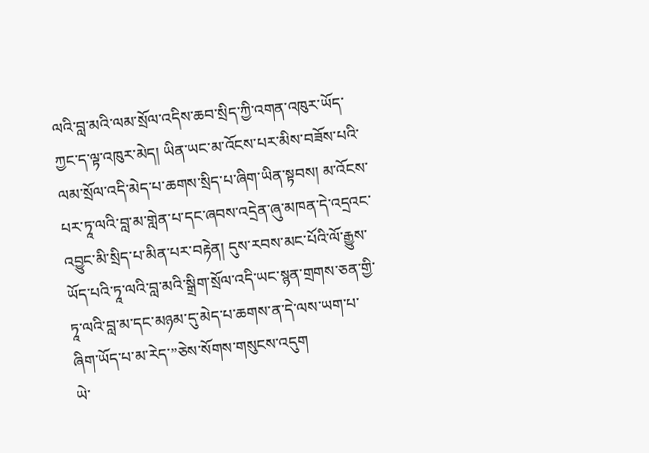ལའི་བླ་མའི་ལམ་སྲོལ་འདིས་ཆབ་སྲིད་ཀྱི་འགན་འཁུར་ཡོད་ཀྱང་ད་ལྟ་འཁུར་མེད། ཡིན་ཡང་མ་འོངས་པར་མིས་བཟོས་པའི་ལམ་སྲོལ་འདི་མེད་པ་ཆགས་སྲིད་པ་ཞིག་ཡིན་སྟབས། མ་འོངས་པར་ཏཱ་ལའི་བླ་མ་གླེན་པ་དང་ཞབས་འདྲེན་ཞུ་མཁན་དེ་འདྲའང་འབྱུང་མི་སྲིད་པ་མིན་པར་བརྟེན། དུས་རབས་མང་པོའི་ལོ་རྒྱུས་ཡོད་པའི་ཏཱ་ལའི་བླ་མའི་སྒྲིག་སྲོལ་འདི་ཡང་སྙན་གྲགས་ཅན་གྱི་ཏཱ་ལའི་བླ་མ་དང་མཉམ་དུ་མེད་པ་ཆགས་ན་དེ་ལས་ཡག་པ་ཞིག་ཡོད་པ་མ་རེད་”ཅེས་སོགས་གསུངས་འདུག
ཡེ་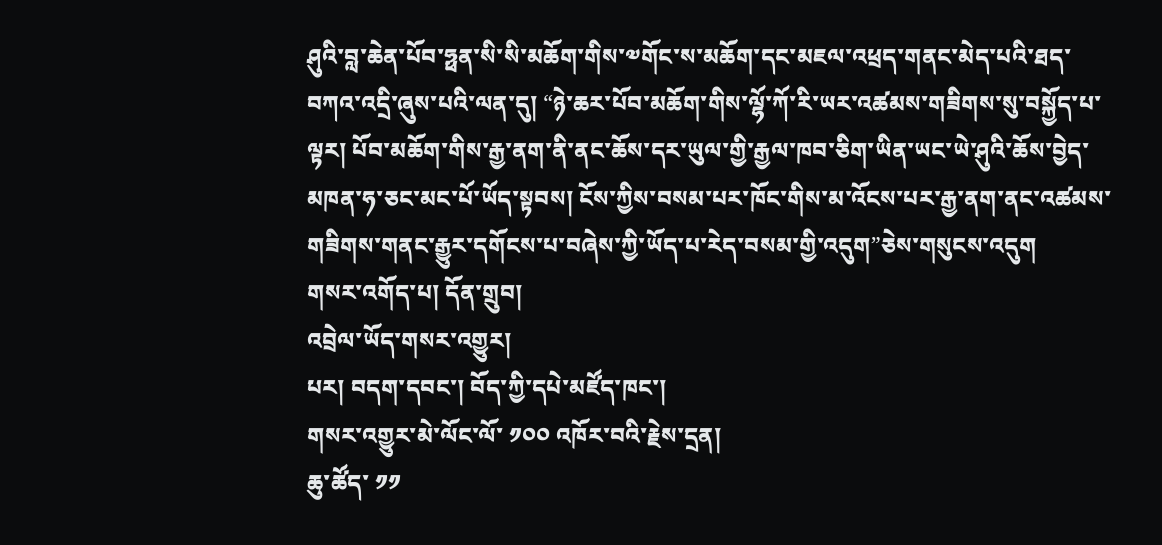ཤུའི་བླ་ཆེན་པོབ་ཧྥན་སི་སི་མཆོག་གིས་༧གོང་ས་མཆོག་དང་མཇལ་འཕྲད་གནང་མེད་པའི་ཐད་བཀའ་འདྲི་ཞུས་པའི་ལན་དུ། “ཉེ་ཆར་པོབ་མཆོག་གིས་ལྷོ་ཀོ་རི་ཡར་འཚམས་གཟིགས་སུ་བསྐྱོད་པ་ལྟར། པོབ་མཆོག་གིས་རྒྱ་ནག་ནི་ནང་ཆོས་དར་ཡུལ་གྱི་རྒྱལ་ཁབ་ཅིག་ཡིན་ཡང་ཡེ་ཤུའི་ཆོས་བྱེད་མཁན་ཧ་ཅང་མང་པོ་ཡོད་སྟབས། ངོས་ཀྱིས་བསམ་པར་ཁོང་གིས་མ་འོངས་པར་རྒྱ་ནག་ནང་འཚམས་གཟིགས་གནང་རྒྱུར་དགོངས་པ་བཞེས་ཀྱི་ཡོད་པ་རེད་བསམ་གྱི་འདུག”ཅེས་གསུངས་འདུག
གསར་འགོད་པ། དོན་གྲུབ།
འབྲེལ་ཡོད་གསར་འགྱུར།
པར། བདག་དབང་། བོད་ཀྱི་དཔེ་མཛོད་ཁང་།
གསར་འགྱུར་མེ་ལོང་ལོ་ ༡༠༠ འཁོར་བའི་རྗེས་དྲན།
ཆུ་ཚོད་ ༡༡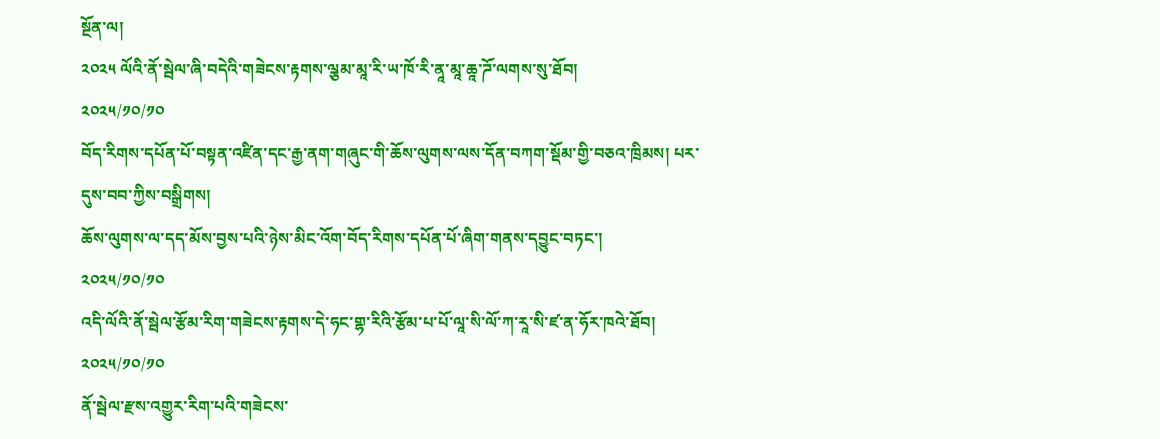སྔོན་ལ།
༢༠༢༥ ལོའི་ནོ་སྦེལ་ཞི་བདེའི་གཟེངས་རྟགས་ལྕམ་མཱ་རི་ཡ་ཁོ་རི་ནཱ་མཱ་ཆཱ་ཌོ་ལགས་སུ་ཐོབ།
༢༠༢༥/༡༠/༡༠
བོད་རིགས་དཔོན་པོ་བསྟན་འཛིན་དང་རྒྱ་ནག་གཞུང་གི་ཆོས་ལུགས་ལས་དོན་བཀག་སྡོམ་གྱི་བཅའ་ཁྲིམས། པར་དུས་བབ་ཀྱིས་བསྒྲིགས།
ཆོས་ལུགས་ལ་དད་མོས་བྱས་པའི་ཉེས་མིང་འོག་བོད་རིགས་དཔོན་པོ་ཞིག་གནས་དབྱུང་བཏང་།
༢༠༢༥/༡༠/༡༠
འདི་ལོའི་ནོ་སྦེལ་རྩོམ་རིག་གཟེངས་རྟགས་དེ་ཧང་གྷ་རིའི་རྩོམ་པ་པོ་ལཱ་སི་ལོ་ཀ་རཱ་སི་ཛ་ན་ཧོར་ཁའེ་ཐོབ།
༢༠༢༥/༡༠/༡༠
ནོ་སྦེལ་རྫས་འགྱུར་རིག་པའི་གཟེངས་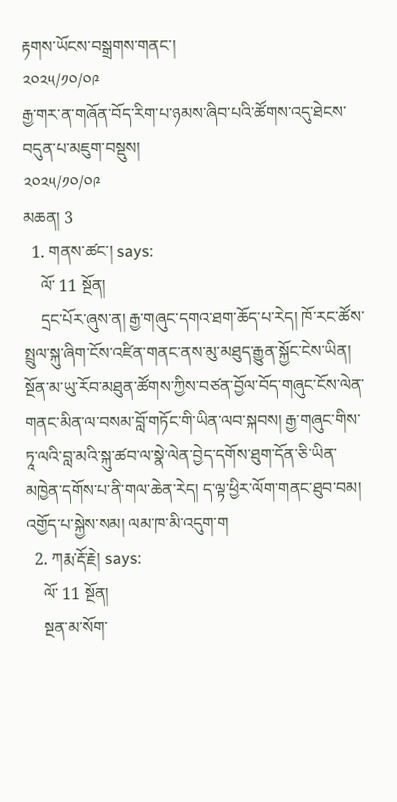རྟགས་ཡོངས་བསྒྲགས་གནང་།
༢༠༢༥/༡༠/༠༩
རྒྱ་གར་ན་གཞོན་བོད་རིག་པ་ཉམས་ཞིབ་པའི་ཚོགས་འདུ་ཐེངས་བདུན་པ་མཇུག་བསྡུས།
༢༠༢༥/༡༠/༠༩
མཆན། 3
  1. གནས་ཚང་། says:
    ལོ་ 11 སྔོན།
    དྲང་པོར་ཞུས་ན། རྒྱ་གཞུང་དགའ་ཐག་ཆོད་པ་རེད། ཁོ་རང་ཚོས་སྤྲུལ་སྐུ་ཞིག་ངོས་འཛིན་གནང་ནས་མུ་མཐུད་རྒྱུན་སྐྱོང་ངེས་ཡིན། སྔོན་མ་ཡུ་རོབ་མཐུན་ཚོགས་ཀྱིས་བཙན་བྱོལ་བོད་གཞུང་ངོས་ལེན་གནང་མིན་ལ་བསམ་བློ་གཏོང་གི་ཡིན་ལབ་སྐབས། རྒྱ་གཞུང་གིས་ཏཱ་ལའི་བླ་མའི་སྐུ་ཚབ་ལ་སྣེ་ལེན་བྱེད་དགོས་ཐུག་དོན་ཅི་ཡིན་མཁྱེན་དགོས་པ་ནི་གལ་ཆེན་རེད། ད་ལྟ་ཕྱིར་ལོག་གནང་ཐུབ་བམ། འགྱོད་པ་སྐྱེས་སམ། ལམ་ཁ་མི་འདུག་ག
  2. ཀརྨ་རྡོ་རྗེ། says:
    ལོ་ 11 སྔོན།
    སྔན་མ་སོག་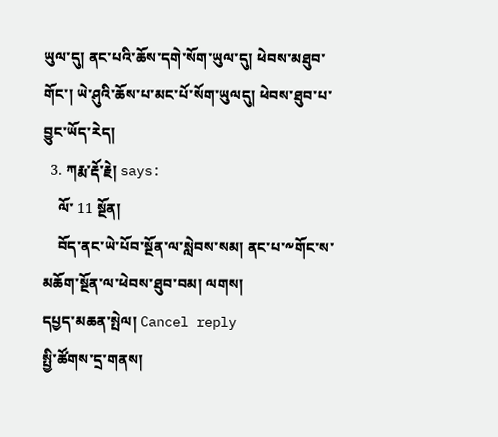ཡུལ་དུ། ནང་པའི་ཆོས་དགེ་སོག་ཡུལ་དུ། ཕེབས་མཐུབ་གོང་། ཡེ་ཤུའི་ཆོས་པ་མང་པོ་སོག་ཡུལདུ། ཕེབས་ཐུབ་པ་བྱུང་ཡོད་རེད།
  3. ཀརྨ་རྡོ་རྗེ། says:
    ལོ་ 11 སྔོན།
    བོད་ནང་ཡེ་པོབ་སྔོན་ལ་སླེབས་སམ། ནང་པ་༸གོང་ས་མཆོག་སྔོན་ལ་ཕེབས་ཐུབ་བམ། ལགས།
དཔྱད་མཆན་སྤེལ། Cancel reply
སྤྱི་ཚོགས་དྲ་གནས།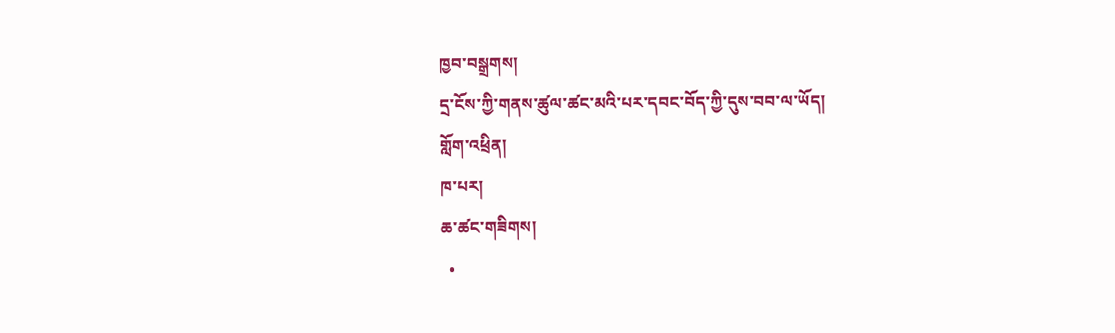ཁྱབ་བསྒྲགས།
དྲ་ངོས་ཀྱི་གནས་ཚུལ་ཚང་མའི་པར་དབང་བོད་ཀྱི་དུས་བབ་ལ་ཡོད།
གློག་འཕྲིན།
ཁ་པར།
ཆ་ཚང་གཟིགས།
  •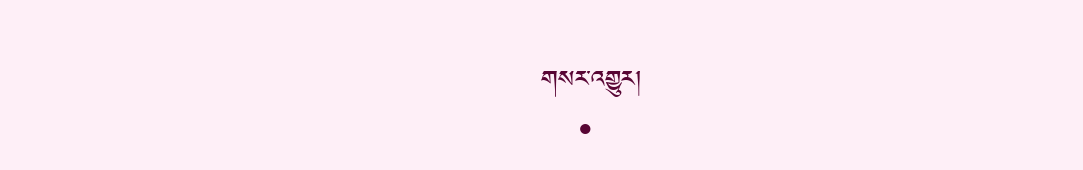གསར་འགྱུར།
    •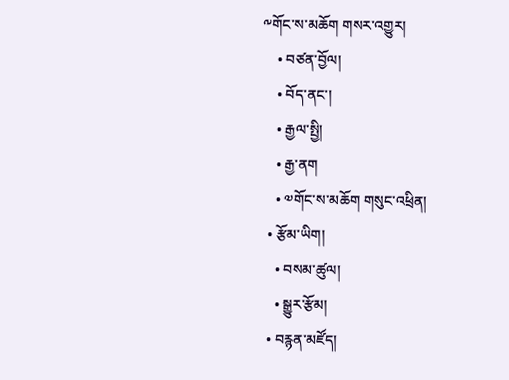༸གོང་ས་མཆོག གསར་འགྱུར།
    • བཙན་བྱོལ།
    • བོད་ནང་།
    • རྒྱལ་སྤྱི།
    • རྒྱ་ནག
    • ༧གོང་ས་མཆོག གསུང་འཕྲིན།
  • རྩོམ་ཡིག།
    • བསམ་ཚུལ།
    • སྒྱུར་རྩོམ།
  • བརྙན་མཛོད།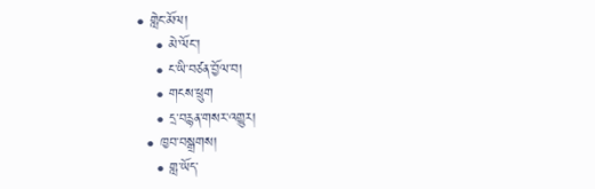• གླེང་མོལ།
    • མེ་ལོང་།
    • ང་ཡི་བཙན་བྱོལ་བ།
    • གངས་ཕྲུག
    • དྲ་བརྙན་གསར་འགྱུར།
  • ཁྱབ་བསྒྲགས།
    • གླ་ཡོད་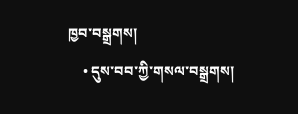ཁྱབ་བསྒྲགས།
    • དུས་བབ་ཀྱི་གསལ་བསྒྲགས།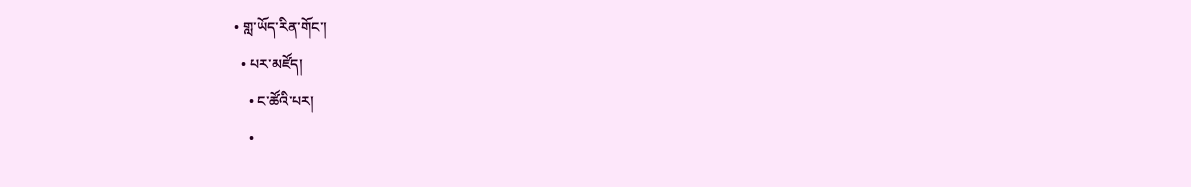• གླ་ཡོད་རིན་གོང་།
  • པར་མཛོད།
    • ང་ཚོའི་པར།
    •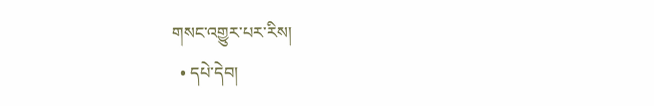གསང་འགྱུར་པར་རིས།
  • དཔེ་དེབ།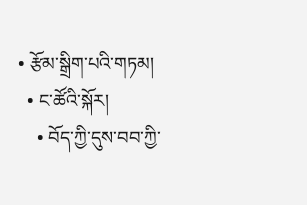• རྩོམ་སྒྲིག་པའི་གཏམ།
  • ང་ཚོའི་སྐོར།
    • བོད་ཀྱི་དུས་བབ་ཀྱི་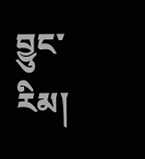བྱུང་རིམ།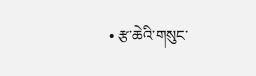• རྩ་ཆེའི་གསུང་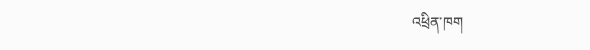འཕྲིན་ཁག